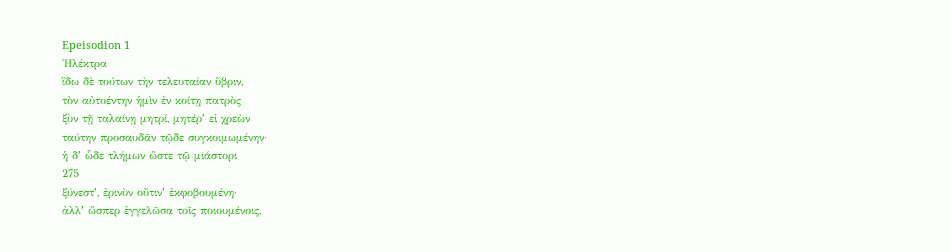Epeisodion 1
Ἠλέκτρα
ἴδω δὲ τούτων τὴν τελευταίαν ὕβριν,
τὸν αὐτοέντην ἡμὶν ἐν κοίτῃ πατρὸς
ξὺν τῇ ταλαίνῃ μητρί, μητέρʼ εἰ χρεὼν
ταύτην προσαυδᾶν τῷδε συγκοιμωμένην·
ἡ δʼ ὧδε τλήμων ὥστε τῷ μιάστορι
275
ξύνεστʼ, ἐρινὺν οὔτινʼ ἐκφοβουμένη·
ἀλλʼ ὥσπερ ἐγγελῶσα τοῖς ποιουμένοις,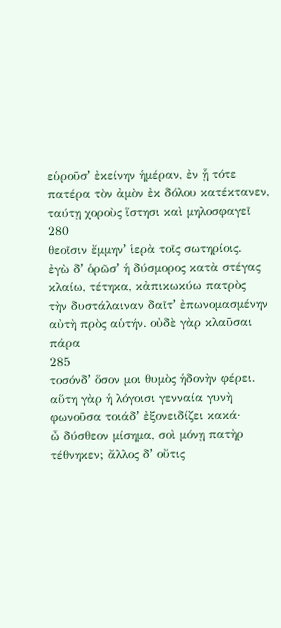εὑροῦσʼ ἐκείνην ἡμέραν, ἐν ᾗ τότε
πατέρα τὸν ἀμὸν ἐκ δόλου κατέκτανεν,
ταύτῃ χοροὺς ἵστησι καὶ μηλοσφαγεῖ
280
θεοῖσιν ἔμμηνʼ ἱερὰ τοῖς σωτηρίοις.
ἐγὼ δʼ ὁρῶσʼ ἡ δύσμορος κατὰ στέγας
κλαίω, τέτηκα, κἀπικωκύω πατρὸς
τὴν δυστάλαιναν δαῖτʼ ἐπωνομασμένην
αὐτὴ πρὸς αὑτήν. οὐδὲ γὰρ κλαῦσαι πάρα
285
τοσόνδʼ ὅσον μοι θυμὸς ἡδονὴν φέρει.
αὕτη γὰρ ἡ λόγοισι γενναία γυνὴ
φωνοῦσα τοιάδʼ ἐξονειδίζει κακά·
ὦ δύσθεον μίσημα, σοὶ μόνῃ πατὴρ
τέθνηκεν; ἄλλος δʼ οὔτις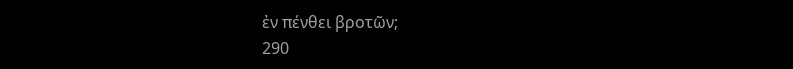ἐν πένθει βροτῶν;
290